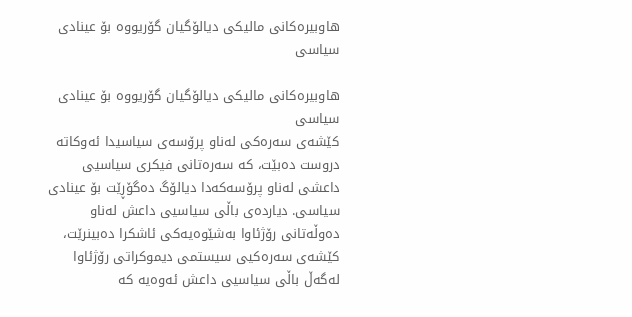هاوبیره‌كانی مالیكی دیالۆگیان گۆریووه‌ بۆ عینادی سیاسی

هاوبیره‌كانی مالیكی دیالۆگیان گۆریووه‌ بۆ عینادی سیاسی
كێشه‌ی سه‌ره‌كی له‌ناو پرۆسه‌ی سیاسیدا ئه‌وكاته‌ دروست ده‌بێت، كه‌ سه‌ره‌تانی فیكری سیاسیی داعشی له‌ناو پرۆسه‌كه‌دا دیالۆگ ده‌گۆڕێت بۆ عینادی سیاسی. دیارده‌ی باڵی سیاسیی داعش له‌ناو ده‌وڵه‌تانی رۆژئاوا به‌شێوه‌یه‌كی ئاشكرا ده‌بینرێت، كێشه‌ی سه‌ره‌كیی سیستمی دیموكراتی رۆژئاوا له‌گه‌ڵ باڵی سیاسیی داعش ئه‌وه‌یه‌ كه‌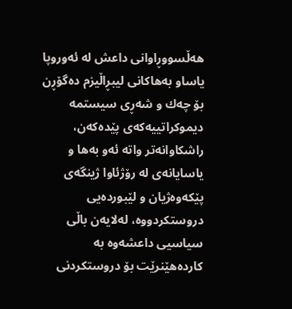هه‌ڵسووڕاوانی داعش له‌ ئه‌وروپا یاساو به‌هاكانی لیبڕاڵیزم ده‌گۆڕن بۆ چه‌ك و شه‌ڕی سیستمه‌ دیموكراتییه‌كه‌ی پێده‌كه‌ن، راشكاوانه‌تر واته‌ ئه‌و به‌ها و یاسایانه‌ی له‌ رۆژئاوا ژینگه‌ی پێكه‌وه‌ژیان و لێبورده‌یی دروستكردووه‌، له‌لایه‌ن باڵی سیاسیی داعشه‌وه‌ به‌ كارده‌هێنرێت بۆ دروستكردنی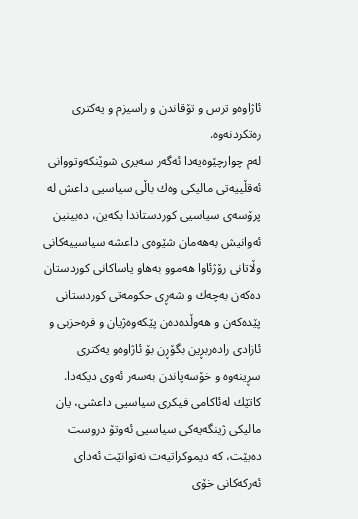ئاژاوه‌و ترس و تۆقاندن و راسیزم و یه‌كتری ره‌تكردنه‌وه‌.
له‌م چوارچێوه‌یه‌دا ئه‌گه‌ر سه‌یری شوێنكه‌وتووانی ئه‌قڵییه‌تی مالیكی وه‌ك باڵی سیاسیی داعش له‌ پرۆسه‌ی سیاسیی كوردستاندا بكه‌ین، ده‌بینین ئه‌وانیش به‌هه‌مان شێوه‌ی داعشه‌ سیاسییه‌كانی وڵاتانی رۆژئاوا هه‌موو به‌هاو یاساكانی كوردستان ده‌كه‌ن به‌چه‌ك و شه‌ڕی حكومه‌تی كوردستانی پێده‌كه‌ن و هه‌وڵده‌ده‌ن پێكه‌وه‌ژیان و فره‌حزبی و ئازادی راده‌ربڕین بگۆڕن بۆ ئاژاوه‌و یه‌كتری سڕینه‌وه‌ و خۆسه‌پاندن به‌سه‌ر ئه‌وی دیكه‌دا.
كاتێك له‌ئاكامی فیكری سیاسیی داعشی، یان مالیكی ژینگه‌یه‌كی سیاسیی ئه‌وتۆ دروست ده‌بێت، كه‌ دیموكراتیه‌ت نه‌توانێت ئه‌دای ئه‌ركه‌كانی خۆی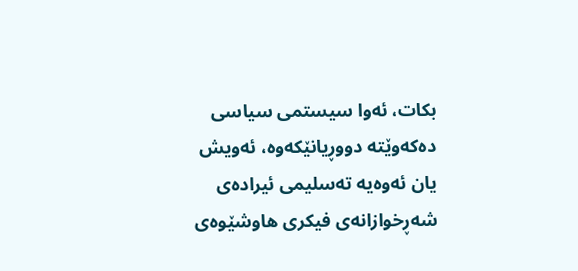بكات، ئه‌وا سیستمی سیاسی ده‌كه‌وێته‌ دووڕیانێكه‌وه‌، ئه‌ویش یان ئه‌وه‌یه‌ ته‌سلیمی ئیراده‌ی شه‌ڕخوازانه‌ی فیكری هاوشێوه‌ی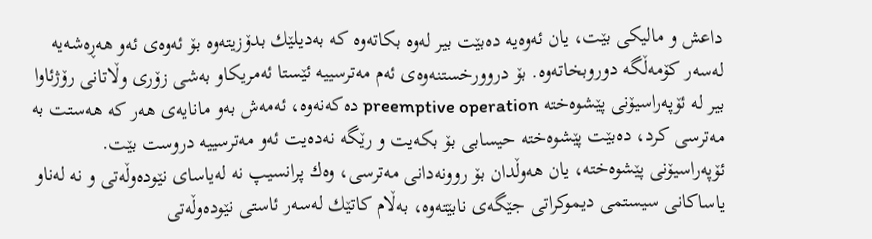داعش و مالیكی بێت، یان ئه‌وه‌یه‌ ده‌بێت بیر له‌وه‌ بكاته‌وه‌ كه‌ به‌دیلێك بدۆزیته‌وه‌ بۆ ئه‌وه‌ی ئه‌و هه‌ڕه‌شه‌یه‌ له‌سه‌ر كۆمه‌ڵگه‌ دوروبخاته‌وه‌. بۆ دروورخستنه‌وه‌ی ئه‌م مه‌ترسییه‌ ئێستا ئه‌مریكاو به‌شی زۆری وڵاتانی رۆژئاوا بیر له‌ ئۆپه‌راسیۆنی پێشوه‌خته‌ preemptive operation ده‌كه‌نه‌وه‌، ئه‌مه‌ش به‌و مانایه‌ی هه‌ر كه‌ هه‌ستت به‌ مه‌ترسی كرد، ده‌بێت پێشوه‌خته‌ حیسابی بۆ بكه‌یت و رێگه‌ نه‌ده‌یت ئه‌و مه‌ترسییه‌ دروست بێت.
ئۆپه‌راسیۆنی پێشوه‌خته‌، یان هه‌وڵدان بۆ روونه‌دانی مه‌ترسی، وه‌ك پرانسیپ نه‌ له‌یاسای نێوده‌وڵه‌تی و نه‌ له‌ناو یاساكانی سیستمی دیموكراتی جێگه‌ی نابێته‌وه‌، به‌ڵام كاتێك له‌سه‌ر ئاستی نێوده‌وڵه‌تی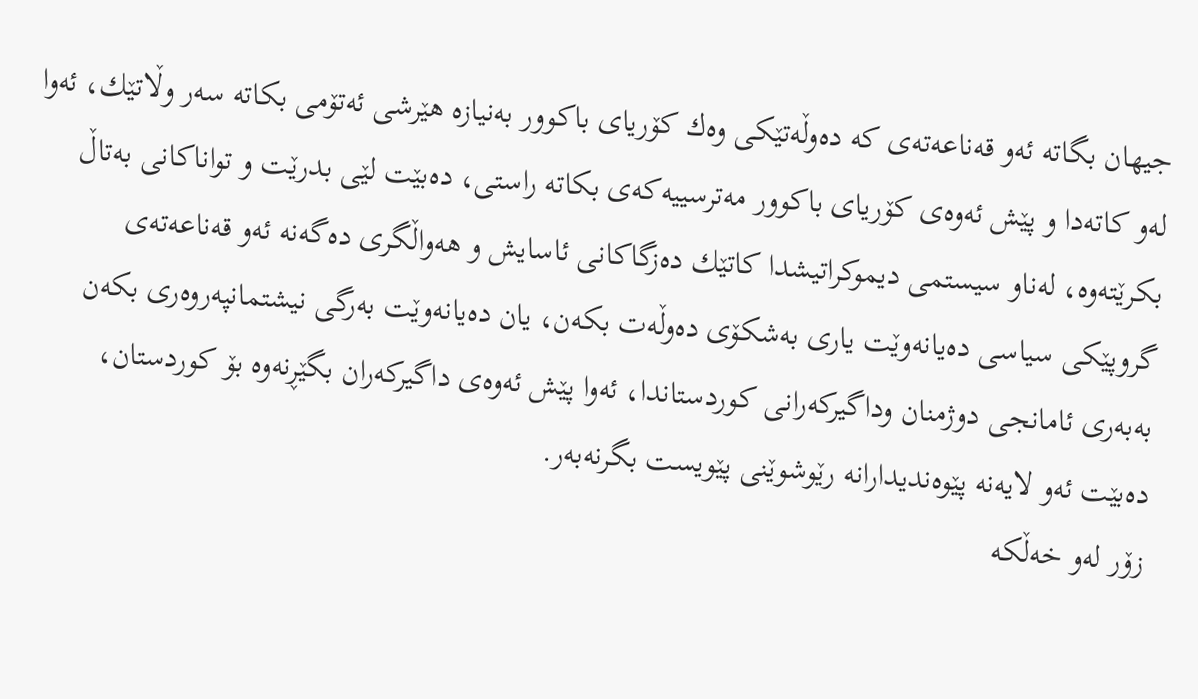جیهان بگاته‌ ئه‌و قه‌ناعه‌ته‌ی كه‌ ده‌وڵه‌تێكی وه‌ك كۆریای باكوور به‌نیازه‌ هێرشی ئه‌تۆمی بكاته‌ سه‌ر وڵاتێك، ئه‌وا له‌و كاته‌دا و پێش ئه‌وه‌ی كۆریای باكوور مه‌ترسییه‌كه‌ی بكاته‌ راستی، ده‌بێت لێی بدرێت و تواناكانی به‌تاڵ بكرێته‌وه‌، له‌ناو سیستمی دیموكراتیشدا كاتێك ده‌زگاكانی ئاسایش و هه‌واڵگری ده‌گه‌نه‌ ئه‌و قه‌ناعه‌ته‌ی گروپێكی سیاسی ده‌یانه‌وێت یاری به‌شكۆی ده‌وڵه‌ت بكه‌ن، یان ده‌یانه‌وێت به‌رگی نیشتمانپه‌روه‌ری بكه‌ن به‌به‌ری ئامانجی دوژمنان وداگیركه‌رانی كوردستاندا، ئه‌وا پێش ئه‌وه‌ی داگیركه‌ران بگێڕنه‌وه‌ بۆ كوردستان، ده‌بێت ئه‌و لایه‌نه‌ پێوه‌ندیدارانه‌ رێوشوێنی پێویست بگرنه‌به‌ر.
زۆر له‌و خه‌ڵكه‌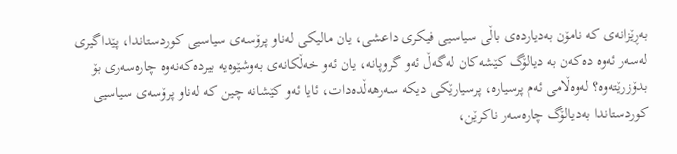به‌ڕێزانه‌ی كه‌ نامۆن به‌دیارده‌ی باڵی سیاسیی فیكری داعشی، یان مالیكی له‌ناو پرۆسه‌ی سیاسیی كوردستاندا، پێداگیری له‌سه‌ر ئه‌وه‌ ده‌كه‌ن به‌ دیالۆگ كێشه‌كان له‌گه‌ڵ ئه‌و گروپانه‌، یان ئه‌و خه‌ڵكانه‌ی به‌وشێوه‌یه‌ بیرده‌كه‌نه‌وه‌ چاره‌سه‌ری بۆ بدۆزرێته‌وه‌؟ له‌وه‌ڵامی ئه‌م پرسیاره‌، پرسیارێكی دیكه‌ سه‌رهه‌ڵده‌دات، ئایا ئه‌و كێشانه‌ چین كه‌ له‌ناو پرۆسه‌ی سیاسیی كوردستاندا به‌دیالۆگ چاره‌سه‌ر ناكرێن،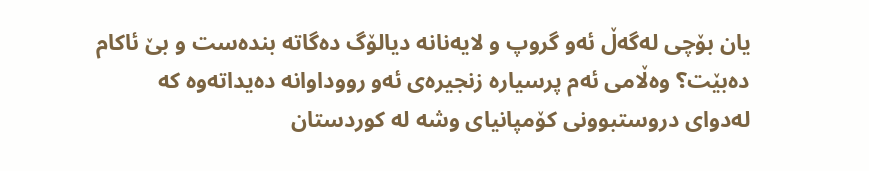یان بۆچی له‌گه‌ڵ ئه‌و گروپ و لایه‌نانه‌ دیالۆگ ده‌گاته‌ بنده‌ست و بێ ئاكام ده‌بێت؟ وه‌ڵامی ئه‌م پرسیاره‌ زنجیره‌ی ئه‌و رووداوانه‌ ده‌یداته‌وه‌ كه‌ له‌دوای دروستبوونی كۆمپانیای وشه‌ له‌ كوردستان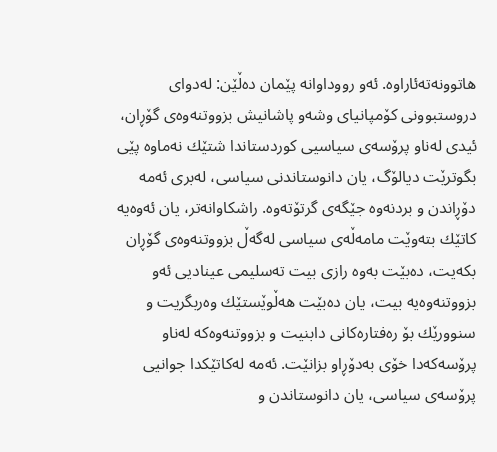هاتوونه‌ته‌ئاراوه‌. ئه‌و رووداوانه‌ پێمان ده‌ڵێن: له‌دوای دروستبوونی كۆمپانیای وشه‌و پاشانیش بزووتنه‌وه‌ی گۆڕان، ئیدی له‌ناو پرۆسه‌ی سیاسیی كوردستاندا شتێك نه‌ماوه‌ پێی بگوترێت دیالۆگ، یان دانوستاندنی سیاسی، له‌بری ئه‌مه‌ دۆڕاندن و بردنه‌وه‌ جێگه‌ی گرتۆته‌وه‌. راشكاوانه‌تر، یان ئه‌وه‌یه‌ كاتێك بته‌وێت مامه‌ڵه‌ی سیاسی له‌گه‌ڵ بزووتنه‌وه‌ی گۆڕان بكه‌یت، ده‌بێت به‌وه‌ رازی بیت ته‌سلیمی عینادیی ئه‌و بزووتنه‌وه‌یه‌ بیت، یان ده‌بێت هه‌ڵوێستێك وه‌ربگریت و سنوورێك بۆ ره‌فتاره‌كانی دابنیت و بزووتنه‌وه‌كه‌ له‌ناو پرۆسه‌كه‌دا خۆی به‌دۆڕاو بزانێت. ئه‌مه‌ له‌كاتێكدا جوانیی پرۆسه‌ی سیاسی، یان دانوستاندن و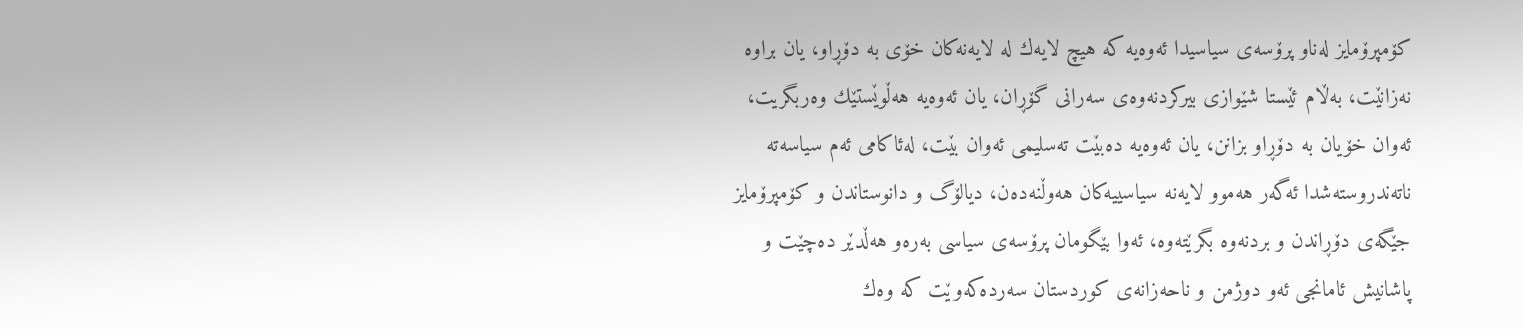كۆمپرۆمایز له‌ناو پرۆسه‌ی سیاسیدا ئه‌وه‌یه‌ كه‌ هیچ لایه‌ك له‌ لایه‌نه‌كان خۆی به‌ دۆڕاو، یان براوه‌ نه‌زانێت، به‌ڵام ئێستا شێوازی بیركردنه‌وه‌ی سه‌رانی گۆڕان، یان ئه‌وه‌یه‌ هه‌ڵوێستێك وه‌ربگریت، ئه‌وان خۆیان به‌ دۆڕاو بزانن، یان ئه‌وه‌یه‌ ده‌بێت ته‌سلیمی ئه‌وان بێت، له‌ئاكامی ئه‌م سیاسه‌ته‌ ناته‌ندروسته‌شدا ئه‌گه‌ر هه‌موو لایه‌نه‌ سیاسییه‌كان هه‌وڵنه‌ده‌ن، دیالۆگ و دانوستاندن و كۆمپرۆمایز جێگه‌ی دۆڕاندن و بردنه‌وه‌ بگرێته‌وه‌، ئه‌وا بێگومان پرۆسه‌ی سیاسی به‌ره‌و هه‌ڵدێر ده‌چێت و پاشانیش ئامانجی ئه‌و دوژمن و ناحه‌زانه‌ی كوردستان سه‌رده‌كه‌وێت كه‌ وه‌ك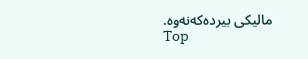مالیكی بیرده‌كه‌نه‌وه‌.
Top